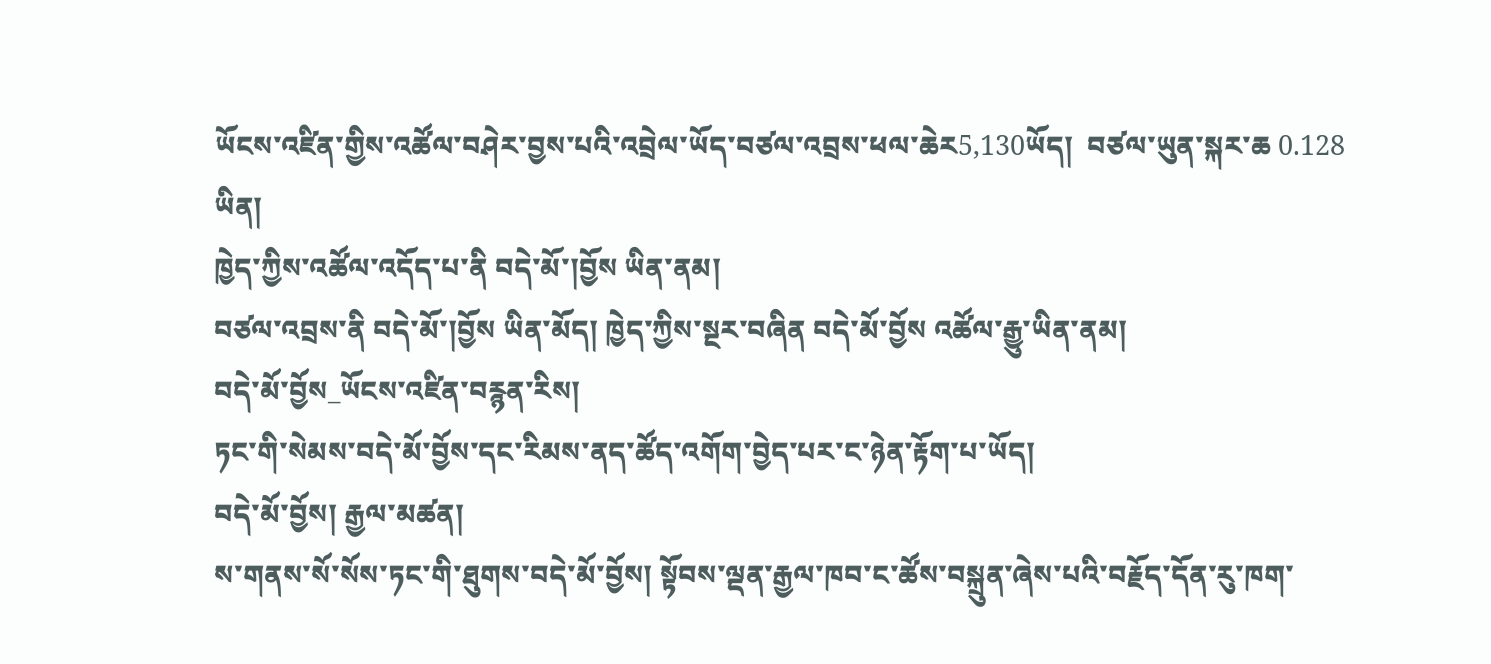ཡོངས་འཛིན་གྱིས་འཚོལ་བཤེར་བྱས་པའི་འབྲེལ་ཡོད་བཙལ་འབྲས་ཕལ་ཆེར5,130ཡོད།  བཙལ་ཡུན་སྐར་ཆ 0.128 ཡིན།
ཁྱེད་ཀྱིས་འཚོལ་འདོད་པ་ནི བདེ་མོ་།བྱོས ཡིན་ནམ།
བཙལ་འབྲས་ནི བདེ་མོ་།བྱོས ཡིན་མོད། ཁྱེད་ཀྱིས་སྔར་བཞིན བདེ་མོ་བྱོས འཚོལ་རྒྱུ་ཡིན་ནམ།
བདེ་མོ་བྱོས_ཡོངས་འཛིན་བརྙན་རིས།
ཏང་གི་སེམས་བདེ་མོ་བྱོས་དང་རིམས་ནད་ཚོད་འགོག་བྱེད་པར་ང་ཉེན་རྟོག་པ་ཡོད།
བདེ་མོ་བྱོས། རྒྱལ་མཚན།
ས་གནས་སོ་སོས་ཏང་གི་ཐུགས་བདེ་མོ་བྱོས། སྟོབས་ལྡན་རྒྱལ་ཁབ་ང་ཚོས་བསྐྲུན་ཞེས་པའི་བརྗོད་དོན་རུ་ཁག་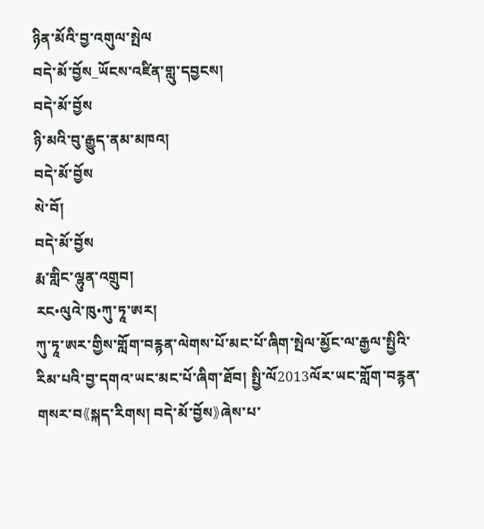ཉིན་མོའི་བྱ་འགུལ་སྤེལ
བདེ་མོ་བྱོས_ཡོངས་འཛིན་གླུ་དབྱངས།
བདེ་མོ་བྱོས
ཉི་མའི་བུ་རྒྱུད་ནམ་མཁའ།
བདེ་མོ་བྱོས
སེ་བོ།
བདེ་མོ་བྱོས
རྨ་གླིང་ལྷུན་འགྲུབ།
རང•ལུའེ་ཁུ•ཀུ་ཏཱ་ཨར།
ཀུ་ཏཱ་ཨར་གྱིས་གློག་བརྙན་ལེགས་པོ་མང་པོ་ཞིག་སྤེལ་མྱོང་ལ་རྒྱལ་སྤྱིའི་རིམ་པའི་བྱ་དགའ་ཡང་མང་པོ་ཞིག་ཐོབ། སྤྱི་ལོ2013ལོར་ཡང་གློག་བརྙན་གསར་བ《སྐད་རིགས། བདེ་མོ་བྱོས》ཞེས་པ་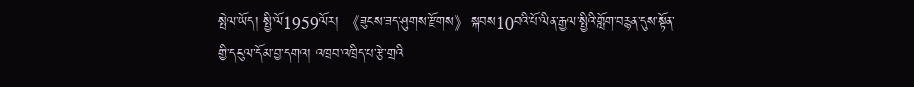སྤེལ་ཡོད། སྤྱི་ལོ1959ལོར། 《ཟུངས་ཟད་ཤུགས་རྫོགས》སྐབས10བའི་པོ་ལིན་རྒྱལ་སྤྱིའི་གློག་བརྙན་དུས་སྟོན་གྱི་དངུལ་དོམ་བྱ་དགའ། འཁྲབ་འཁྲིད་པ་རྩེ་གྲའི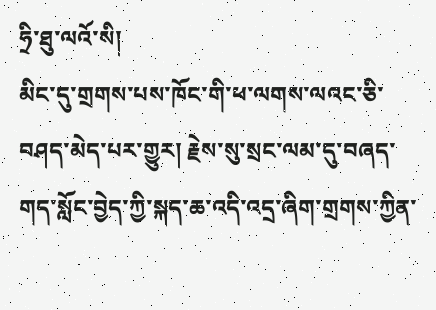ཧྲི་ཐུ་ལའོ་སི།
མིང་དུ་གྲགས་པས་ཁོང་གི་ཕ་ལགས་ལའང་ཅི་བཤད་མེད་པར་གྱུར། རྗེས་སུ་སྲང་ལམ་དུ་བཞད་གད་སློང་བྱེད་ཀྱི་སྐད་ཆ་འདི་འདྲ་ཞིག་གྲགས་ཀྱིན་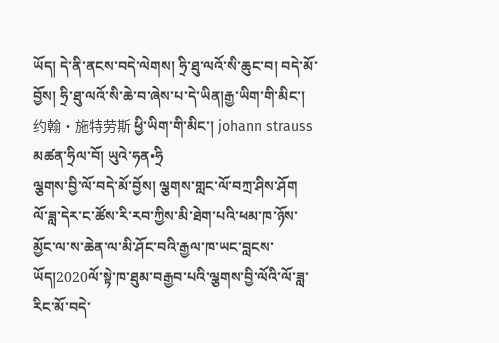ཡོད། དེ་ནི་ནངས་བདེ་ལེགས། ཧྲི་ཐུ་ལའོ་སི་ཆུང་བ། བདེ་མོ་བྱོས། ཧྲི་ཐུ་ལའོ་སི་ཆེ་བ་ཞེས་པ་དེ་ཡིན།རྒྱ་ཡིག་གི་མིང་། 约翰•施特劳斯 ཕྱི་ཡིག་གི་མིང་། johann strauss མཚན་ཧྲིལ་བོ། ཡུའེ་ཧན•ཧྲི
ལྕགས་བྱི་ལོ་བདེ་མོ་བྱོས། ལྕགས་གླང་ལོ་བཀྲ་ཤིས་ཤོག
ལོ་ཟླ་དེར་ང་ཚོས་རི་རབ་ཀྱིས་མི་ཐེག་པའི་ཕམ་ཁ་ཉོས་མྱོང་ལ་ས་ཆེན་ལ་མི་ཤོང་བའི་རྒྱལ་ཁ་ཡང་བླངས་ཡོད།2020ལོ་སྟེ་ཁ་ཐུམ་བརྒྱབ་པའི་ལྕགས་བྱི་ལོའི་ལོ་ཟླ་རིང་མོ་བདེ་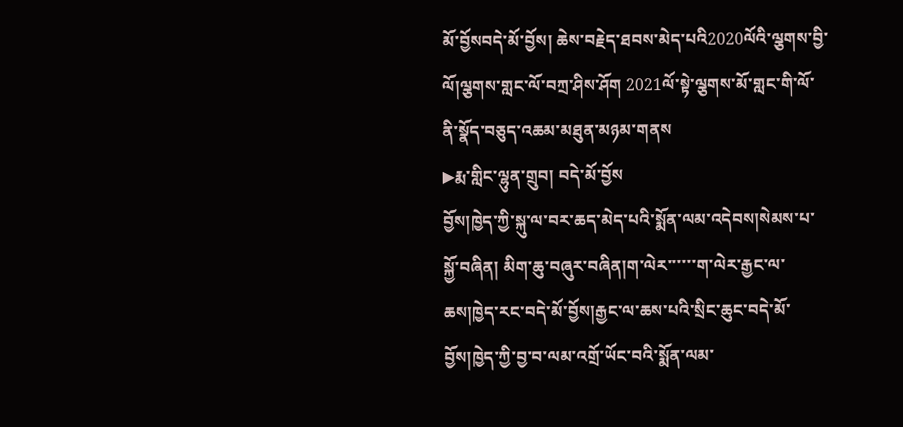མོ་བྱོསབདེ་མོ་བྱོས། ཆེས་བརྗེད་ཐབས་མེད་པའི2020ལོའི་ལྕགས་བྱི་ལོ།ལྕགས་གླང་ལོ་བཀྲ་ཤིས་ཤོག 2021ལོ་སྟེ་ལྕགས་མོ་གླང་གི་ལོ་ནི་སྣོད་བཅུད་འཆམ་མཐུན་མཉམ་གནས
▶རྨ་གླིང་ལྷུན་གྲུབ། བདེ་མོ་བྱོས
བྱོས།ཁྱེད་ཀྱི་སྐུ་ལ་བར་ཆད་མེད་པའི་སྨོན་ལམ་འདེབས།སེམས་པ་སྐྱོ་བཞིན། མིག་ཆུ་བཞུར་བཞིན།ག་ལེར་་་་་་ག་ལེར་རྒྱང་ལ་ཆས།ཁྱེད་རང་བདེ་མོ་བྱོས།རྒྱང་ལ་ཆས་པའི་སྲིང་ཆུང་བདེ་མོ་བྱོས།ཁྱེད་ཀྱི་བྱ་བ་ལམ་འགྲོ་ཡོང་བའི་སྨོན་ལམ་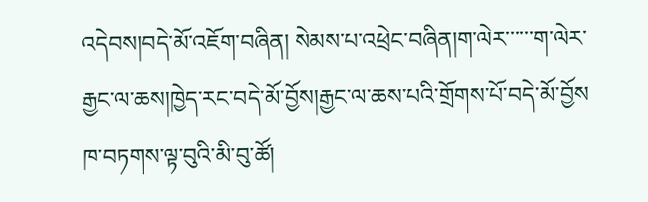འདེབས།བདེ་མོ་འཇོག་བཞིན། སེམས་པ་འཕྲེང་བཞིན།ག་ལེར་་་་་་ག་ལེར་རྒྱང་ལ་ཆས།ཁྱེད་རང་བདེ་མོ་བྱོས།རྒྱང་ལ་ཆས་པའི་གྲོགས་པོ་བདེ་མོ་བྱོས
ཁ་བཏགས་ལྟ་བུའི་མི་བུ་ཚོ།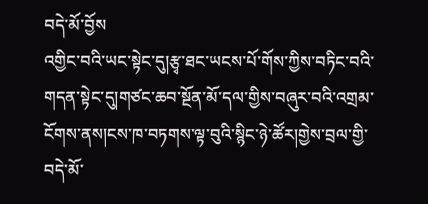བདེ་མོ་བྱོས
འགྱིང་བའི་ཡང་སྟེང་དུ།རྩྭ་ཐང་ཡངས་པོ་གོས་ཀྱིས་བཏིང་བའི་གདན་སྟེང་དུ།གཙང་ཆབ་སྔོན་མོ་དལ་གྱིས་བཞུར་བའི་འགྲམ་ངོགས་ནས།ངས་ཁ་བཏགས་ལྟ་བུའི་སྙིང་ཉེ་ཚོར།གྱེས་བྲལ་གྱི་བདེ་མོ་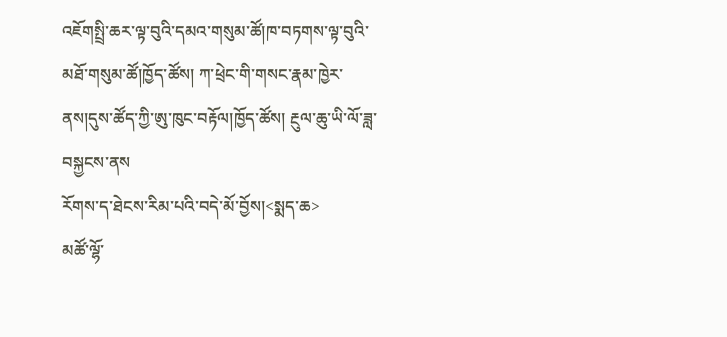འཇོགསྤྲི་ཆར་ལྟ་བུའི་དམའ་གསུམ་ཚོ།ཁ་བཏགས་ལྟ་བུའི་མཐོ་གསུམ་ཚོ།ཁྱོད་ཚོས། ཀ་ཕྲེང་གི་གསང་རྣམ་ཁྱེར་ནས།དུས་ཚོད་ཀྱི་ཨུ་ཁུང་བརྟོལ།ཁྱོད་ཚོས། རྔུལ་ཆུ་ཡི་ལོ་ཟླ་བསྐྱངས་ནས
རོགས་ད་ཐེངས་རིམ་པའི་བདེ་མོ་བྱོས།<སྨད་ཆ>
མཚོ་ལྷོ་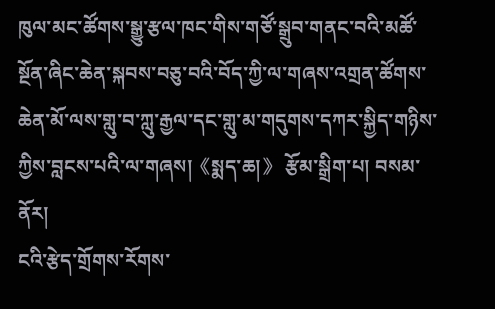ཁུལ་མང་ཚོགས་སྒྱུ་རྩལ་ཁང་གིས་གཙོ་སྒྲུབ་གནང་བའི་མཚོ་སྔོན་ཞིང་ཆེན་སྐབས་བཅུ་བའི་བོད་ཀྱི་ལ་གཞས་འགྲན་ཚོགས་ཆེན་མོ་ལས་གླུ་བ་ཀླུ་རྒྱལ་དང་གླུ་མ་གདུགས་དཀར་སྐྱིད་གཉིས་ཀྱིས་བླངས་པའི་ལ་གཞས།《སྨད་ཆ།》 རྩོམ་སྒྲིག་པ། བསམ་ནོར།
ངའི་རྩེད་གྲོགས་རོགས་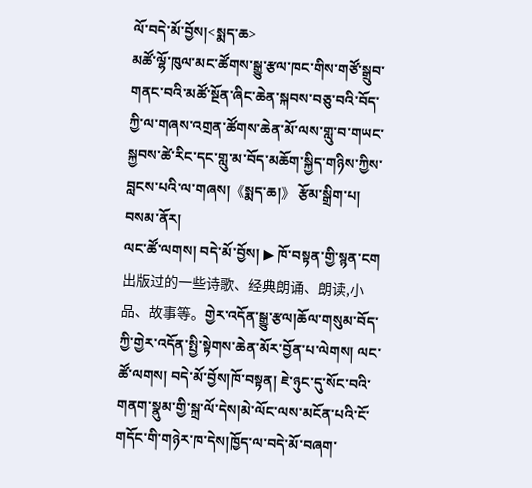ལོ་བདེ་མོ་བྱོས།<སྨད་ཆ>
མཚོ་ལྷོ་ཁུལ་མང་ཚོགས་སྒྱུ་རྩལ་ཁང་གིས་གཙོ་སྒྲུབ་གནང་བའི་མཚོ་སྔོན་ཞིང་ཆེན་སྐབས་བཅུ་བའི་བོད་ཀྱི་ལ་གཞས་འགྲན་ཚོགས་ཆེན་མོ་ལས་གླུ་བ་གཡང་སྐྱབས་ཚེ་རིང་དང་གླུ་མ་བོད་མཆོག་སྐྱིད་གཉིས་ཀྱིས་བླངས་པའི་ལ་གཞས།《སྨད་ཆ།》 རྩོམ་སྒྲིག་པ། བསམ་ནོར།
ལང་ཚོ་ལགས། བདེ་མོ་བྱོས། ▶ ཁོ་བསྟན་གྱི་སྙན་ངག
出版过的一些诗歌、经典朗诵、朗读,小品、故事等。གྱེར་འདོན་སྒྱུ་རྩལ།ཆོལ་གསུམ་བོད་ཀྱི་གྱེར་འདོན་སྤྱི་སྟེགས་ཆེན་མོར་བྱོན་པ་ལེགས། ལང་ཚོ་ལགས། བདེ་མོ་བྱོས།ཁོ་བསྟན། ཇེ་ཉུང་དུ་སོང་བའི་གནག་སྣུམ་གྱི་སྐྲ་ལོ་དེས།མེ་ལོང་ལས་མངོན་པའི་ངོ་གདོང་གི་གཉེར་ཁ་དེས།ཁྱོད་ལ་བདེ་མོ་བཞག་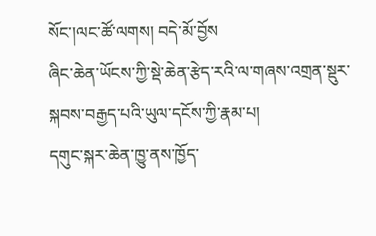སོང་།ལང་ཚོ་ལགས། བདེ་མོ་བྱོས
ཞིང་ཆེན་ཡོངས་ཀྱི་སྡེ་ཆེན་རྩེད་རའི་ལ་གཞས་འགྲན་སྡུར་སྐབས་བརྒྱད་པའི་ཡུལ་དངོས་ཀྱི་རྣམ་པ།
དགུང་སྐར་ཆེན་ཁྱུ་ནས་ཁྱོད་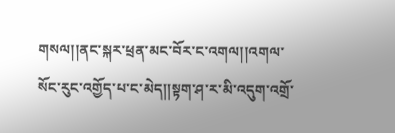གསལ།།ནང་སྐར་ཕྲན་མང་བོར་ང་འགལ།།འགལ་སོང་རུང་འགྱོད་པ་ང་མེད།།སྟག་ཤ་ར་མི་འདུག་འགྲོ་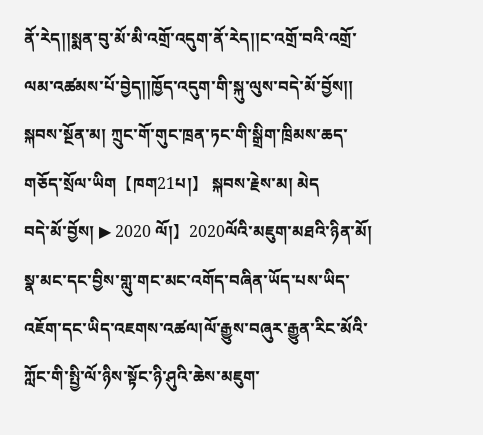ནོ་རེད།།སྨན་བུ་མོ་མི་འགྲོ་འདུག་ནོ་རེད།།ང་འགྲོ་བའི་འགྲོ་ལམ་འཚམས་པོ་བྱེད།།ཁྱོད་འདུག་གི་སྐུ་ལུས་བདེ་མོ་བྱོས།། སྐབས་སྔོན་མ། ཀྲུང་གོ་གུང་ཁྲན་ཏང་གི་སྒྲིག་ཁྲིམས་ཆད་གཅོད་སྲོལ་ཡིག【ཁག21པ།】 སྐབས་རྗེས་མ། མེད
བདེ་མོ་བྱོས། ▶ 2020 ལོ།】2020ལོའི་མཇུག་མཐའི་ཉིན་མོ།
སྣ་མང་དང་བྱིས་གླུ་གང་མང་འགོད་བཞིན་ཡོད་པས་ཡིད་འཇོག་དང་ཡིད་འཇགས་འཚལ།ལོ་རྒྱུས་བཞུར་རྒྱུན་རིང་མོའི་ཀློང་གི་སྤྱི་ལོ་ཉིས་སྟོང་ཉི་ཤུའི་ཆེས་མཇུག་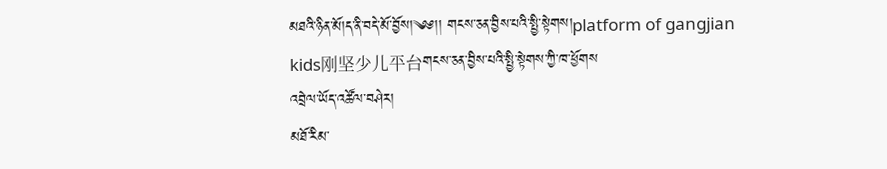མཐའི་ཉིན་མོ།ད་ནི་བདེ་མོ་བྱོས།༄༅།། གངས་ཅན་བྱིས་པའི་སྤྱི་སྟེགས།platform of gangjian kids刚坚少儿平台གངས་ཅན་བྱིས་པའི་སྤྱི་སྟེགས་ཀྱི་ཁ་ཕྱོགས
འབྲེལ་ཡོད་འཚོལ་བཤེར།
མཐོ་རིམ་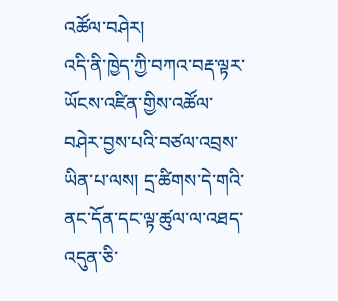འཚོལ་བཤེར།
འདི་ནི་ཁྱེད་ཀྱི་བཀའ་བརྡ་ལྟར་ཡོངས་འཛིན་གྱིས་འཚོལ་བཤེར་བྱས་པའི་བཙལ་འབྲས་ཡིན་པ་ལས། དྲ་ཚིགས་དེ་གའི་ནང་དོན་དང་ལྟ་ཚུལ་ལ་འཐད་འདུན་ཅི་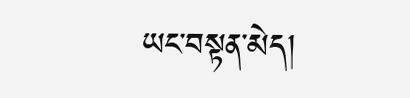ཡང་བསྟན་མེད།